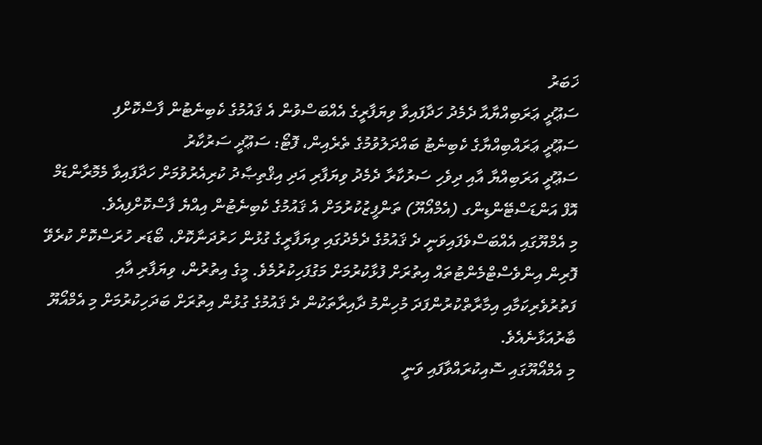ޚަބަރު
ސަޢޫދީ ޢަރަބިއްޔާއާ ދެމެދު ހަދާފައިވާ ވިޔަފާރީގެ އެއްބަސްވުން އެ ޤައުމުގެ ކެބިނެޓުން ފާސްކޮށްފި
ސަޢޫދީ ޢަރައްބިއްޔާގެ ކެބިނެޓު ބައްދަލުވުމުގެ ތެރެއިން، ފޮޓޯ: ސަޢޫދީ ސަރުކާރު
ސަޢޫދީ އަރަބިއްޔާ އާއި ދިވެހި ސަރުކާރާ ދެމެދު ވިޔަފާރި އަދި އިޤްތިޞާދު ކުރިއެރުވުމަށް ހަދާފައިވާ މެމޮރާންޑަމް އޮފް އަންޑަސްޓޭންޑިންގ (އެމްއޯޔޫ) ތަންފީޒުކުރުމަށް އެ ޤައުމުގެ ކެބިނެޓުން އިއްޔެ ފާސްކޮށްފިއެވެ.
މި އެމްޔޫގައި އެއްބަސްވެފައިވަނީ ދެ ޤައުމުގެ ދެމެދުގައި ވިޔަފާރީގެ ގުޅުން ހަރުދަނާކޮށް، ބޯޑަރ ހުރަސްކޮށް ކުރެވޭ ފޮރިން އިންވެސްޓްމެންޓުތައް އިތުރަށް ފުޅާކުރުމަށް މަގުފަހިކުރުމެވެ. މީގެ އިތުރުން، ވިޔަފާރި އާއި ފަތުރުވެރިކަމާއި އިމާރާތްކުރުންފަދަ މުހިންމު ދާއިރާތަކުން ދެ ޤައުމުގެ ގުޅުން އިތުރަށް ބަދަހިކުރުމަށް މި އެމްއޯޔޫ ބާރުއަޅާނެއެވެ.
މި އެމްއޯޔޫގައި ސޮއިކުރައްވާފައި ވަނީ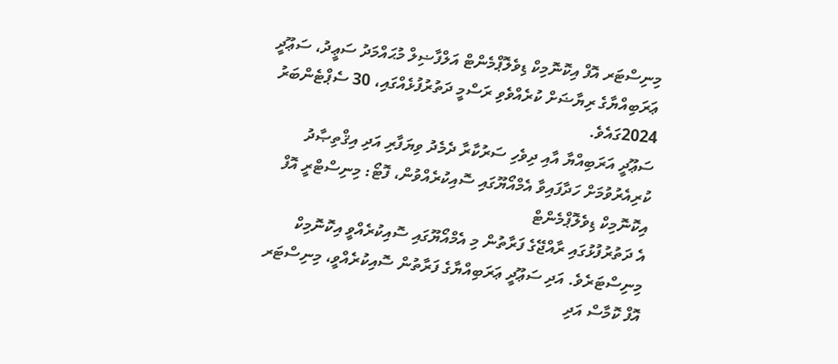މިނިސްޓަރ އޮފް އިކޮނޮމިކް ޑިވެލޮޕްމެންޓް އަލްފާޟިލް މުޙައްމަދު ސަޢީދު، ސަޢޫދީ ޢަރަބިއްޔާގެ ރިޔާޟަށް ކުރެއްވެވި ރަސްމީ ދަތުރުފުޅެއްގައި، 30 ސެޕްޓެންބަރު 2024ގައެވެ.
ސަޢޫދީ އަރަބިއްޔާ އާއި ދިވެހި ސަރުކާރާ ދެމެދު ވިޔަފާރި އަދި އިޤްތިޞާދު ކުރިއެރުވުމަށް ހަދާފައިވާ އެމްއޯޔޫގައި ސޮއިކުރެއްވުން، ފޮޓޯ: މިނިސްޓްރީ އޮފް އިކޮނޮމިކް ޑިވެލޮޕްމެންޓް
އެ ދަތުރުފުޅުގައި ރާއްޖޭގެ ފަރާތުން މި އެމްއޯޔޫގައި ސޮއިކުރެއްވީ އިކޮނޮމިކް މިނިސްޓަރެވެ. އަދި ސަޢޫދީ ޢަރަބިއްޔާގެ ފަރާތުން ސޮއިކުރެއްވީ، މިނިސްޓަރ އޮފް ކޮމާސް އަދި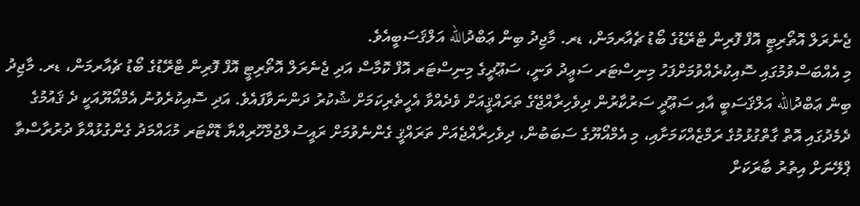ޖެނެރަލް އޮތޯރިޓީ އޮފް ފޮރިން ޓްރޭޑުގެ ބޯޑު ޗެއާރމަން، ޑރ. މާޖިދު ބިން ޢަބްދުالله އަލްޤަސަބީއެވެ.
މި އެއްބަސްވުމުގައި ސޮއިކުރެއްވުމަށްފަހު މިނިސްޓަރ ސަޢީދު ވަނީ، ސަޢޫދީގެ މިނިސްޓަރ އޮފް ކޮމާސް އަދި ޖެނެރަލް އޮތޯރިޓީ އޮފް ފޮރިން ޓްރޭޑުގެ ބޯޑު ޗެއާރމަން، ޑރ. މާޖިދު ބިން ޢަބްދުالله އަލްޤަސަބީ އާއި ސަޢޫދީ ސަރުކާރުން ދިވެހިރާއްޖޭގެ ތަރައްޤީއަށް ވެދެއްވާ އެހީތެރިކަމަށް ޝުކުރު ދަންނަވާފައެވެ. އަދި ސޮއިކުރެވުނު އެމްއޯޔޫއަކީ ދެ ޤައުމުގެ ދެމެދުގައި އޮތް ގާތްގުޅުމުގެ ރަމްޒެއްކަމަށާއި، މި އެމްއޯޔޫގެ ސަބަބުން، ދިވެހިރާއްޖެއަށް ތަރައްޤީ ގެންނެވުމަށް ރައީސުލްޖުމްހޫރިއްޔާ ޑޮކްޓަރ މުޙައްމަދު ގެންގުޅުއްވާ ދުރުރާސްތާ ޕްލޭނަށް އިތުރު ބާރަކަށް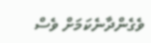ވެގެންދާނެކަމަށް ވެސް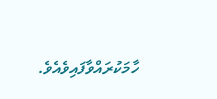ހާމަކުރައްވާފައިވެއެވެ.